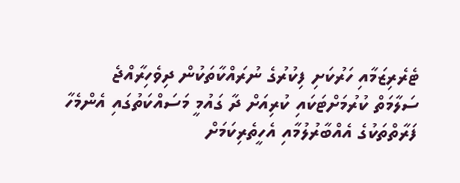ޓެރެރިޒަމާއި ހަރުކަށި ފިކުރުގެ ނުރައްކާތަކުން ދިވެހިރާއްޖެ ސަލާމަތް ކުރުމަށްޓަކައި ކުރިއަށް ދާ ގައުމީ މަސައްކަތުގައި އެންމެހާ ފަރާތްތަކުގެ އެއްބާރުލުމާއި އެހީތެރިކަމަށް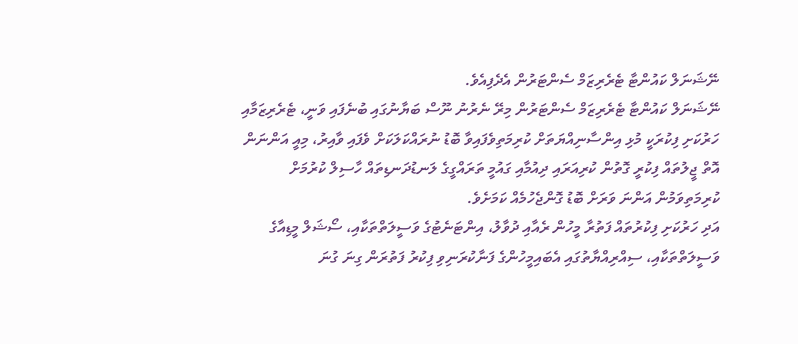ނޭޝަނަލް ކައުންޓާ ޓެރެރިޒަމް ސެންޓަރުން އެދެފިއެވެ.
ނޭޝަނަލް ކައުންޓާ ޓެރެރިޒަމް ސެންޓަރުން މިރޭ ނެރުނު ނޫސް ބަޔާނުގައި ބުނެފައި ވަނީ، ޓެރެރިޒަމާއި ހަރުކަށި ފިކުރަކީ މުޅި އިންސާނިއްޔަތަށް ކުރިމަތިވެފައިވާ ބޮޑު ނުރައްކަލަކަށް ވެފައި ވާއިރު، މިއީ އަންނަން އޮތް ޖީލުތައް ފިކުރީ ގޮތުން ކުރިއަރައި ދިއުމާއި ގައުމީ ތަރައްގީގެ ލަނޑުދަނޑިތައް ހާސިލް ކުރުމަށް ކުރިމަތިވަމުން އަންނަ ވަރަށް ބޮޑު ގޮންޖެހުމެއް ކަމަށެވެ.
އަދި ހަރުކަށި ފިކުރުތައް ފަތުރާ މީހުން ރެއާއި ދުވާލު، އިންޓަނެޓުގެ ވަސީލަތްތަކާއި، ސޯޝަލް މީޑިއާގެ ވަސީލަތްތަކާއި، ސިއްރިއްޔާތުގައި އެބައިމީހުންގެ ފަނާކުރަނިވި ފިކުރު ފަތުރަން ގިނަ ގުނަ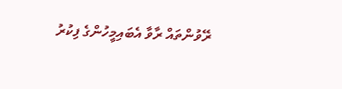ރޭވުންތައް ރާވާ އެބައިމީހުންގެ ފިކުރު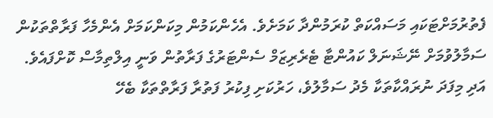ފެތުރުމަށްޓަކައި މަސައްކަތް ކުރަމުންދާ ކަމަށެވެ. އެހެންކަމުން މިކަންކަމަށް އެންމެހާ ފަރާތްތަކުން ސަމާލުވުމަށް ނޭޝަނަލް ކައުންޓާ ޓެރެރިޒަމް ސެންޓަރުގެ ފަރާތުން ވަނީ އިލްތިމާސް ކޮށްފައެވެ.
އަދި މިފަދަ ނުރައްކާތަކާ މެދު ސަމާލުވެ، ހަރުކަށި ފިކުރު ފަތުރާ ފަރާތްތަކާ ބެހޭ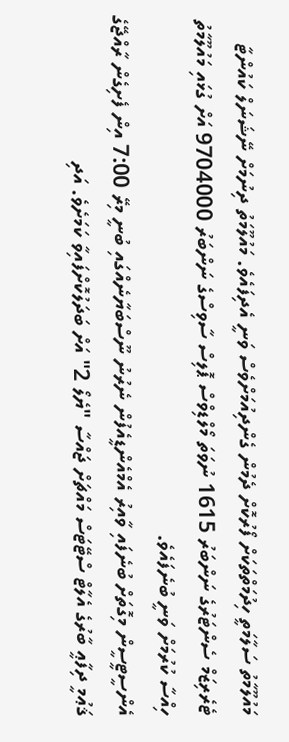މައުލޫމާތު ސަލާމަތީ ހިދުމަތްތަކަށް ފޯރުކޮށް ދެމުން ގެންދިއުމަށްވެސް ވަނީ އެދިފައެވެ. މައުލޫމަތު ދިނުމަށް ނޭޝަނަލް ކައުންޓާ ޓެރެރިޒަމް ސެންޓަރުގެ ނަންބަރު 1615 ނުވަތަ މޯލްޑިވްސް ޕޮލިސް ސާވިސްގެ ނަންބަރު 9704000 އަށް ގުޅައި މައުލޫމާތު ހިއްސާ ކުރުމަށް ވަނީ ބުނެފައެވެ.
އެންސީޓީސީން މިގޮތަށް ބުނެފައި ވާއިރު އެމްއެންޑީއެފުން ނެރުނު ނޫސްބަޔާނެއްގައި ބުނީ މިރޭ 7:00 އިން ފެށިގެން ރާއްޖޭގެ ޤަޢުމީ ދިފާޢީ ބާރުގެ އެލާޓް ސްޓޭޓަސް މައްޗަށް ޖައްސާ "ޔެލޯ 2" އަށް ބަދަލުކޮށްފައިވާ ކަމަށެވެ. އަދި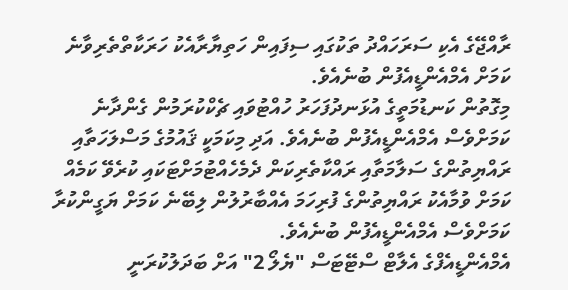ރާއްޖޭގެ އެކި ސަރަހައްދު ތަކުގައި ސިފައިން ހަތިޔާރާއެކު ހަރަކާތްތެރިވާނެ ކަމަށް އެމްއެންޑީއެފުން ބުނެއެވެ.
މިގޮތުން ކަނޑުމަތީގެ އުޅަނދުފަހަރު ހުއްޓުވައި ޗެކްކުރަމުން ގެންދާނެ ކަމަށްވެސް އެމްއެންޑީއެފުން ބުނެއެވެ. އަދި މިކަމަކީ ޤައުމުގެ މަސްލަހަތާއި ރައްޔިތުންގެ ސަލާމަތާއި ރައްކާތެރިކަން ދެމެހެއްޓުމަށްޓަކައި ކުރެވޭ ކަމެއް ކަމަށް ވުމާއެކު ރައްޔިތުންގެ ފުރިހަމަ އެއްބާރުލުން ލިބޭނެ ކަމަށް ޔަގީންކުރާ ކަމަށްވެސް އެމްއެންޑީއެފުން ބުނެއެވެ.
އެމްއެންޑީއެފްގެ އެލާޓް ސްޓޭޓަސް "ޔެލޯ 2" އަށް ބަދަލުކުރަނީ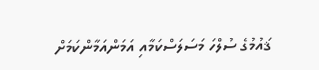ޤައުމުގެ ސުލްހަ މަސަލަސްކަމާއި އަމަންއަމާންކަމަށް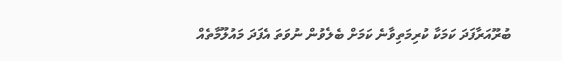ބުރޫއަރާފަދަ ކަމަކާ ކުރިމަތިވާނެ ކަމަށް ބެލެވުން ނުވަތަ އެފަދަ މައުލޫމާތެއް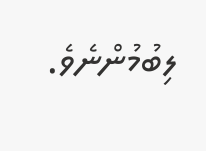ލިބުމުންނެވެ.